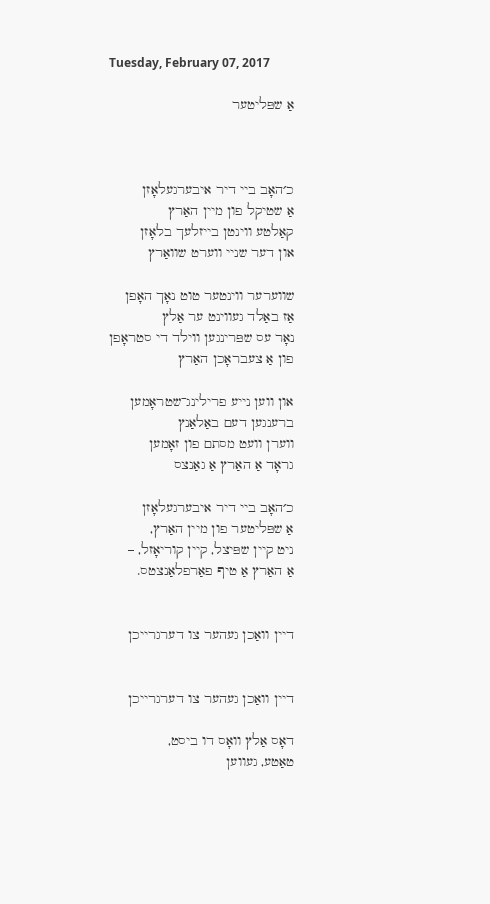Tuesday, February 07, 2017

אַ שפּליטער



כ׳האָב ביי דיר איבערגעלאָזן
אַ שטיקל פון מיין האַרץ
קאַלטע ווינטן בייזלעך בלאָזן
און דער שניי ווערט שוואַרץ

שווערער ווינטער טוט נאָך האָפן
אַז באַלד געווינט ער אַלץ
נאָר עס שפּרינגען ווילד די סטראָפן
פון אַ צעבראָכן האַרץ

און ווען נייע פרילינג־שטראָמען
ברענגען דעם באַלאַנץ
ווערן וועט מסתם פון זאָמען
גראָד אַ האַרץ אַ גאַנצס

כ׳האָב ביי דיר איבערגעלאָזן
אַ שפּליטער פון מיין האַרץ,
ניט קיין שפּיצל, קיין קוריאָזל, –
אַ האַרץ אַ טיף פאַרפלאַנצטס.


דיין וואַכן געהער צו דערגרייכן


דיין וואַכן געהער צו דערגרייכן

דאָס אַלץ וואָס דו ביסט,
טאַטע, געווען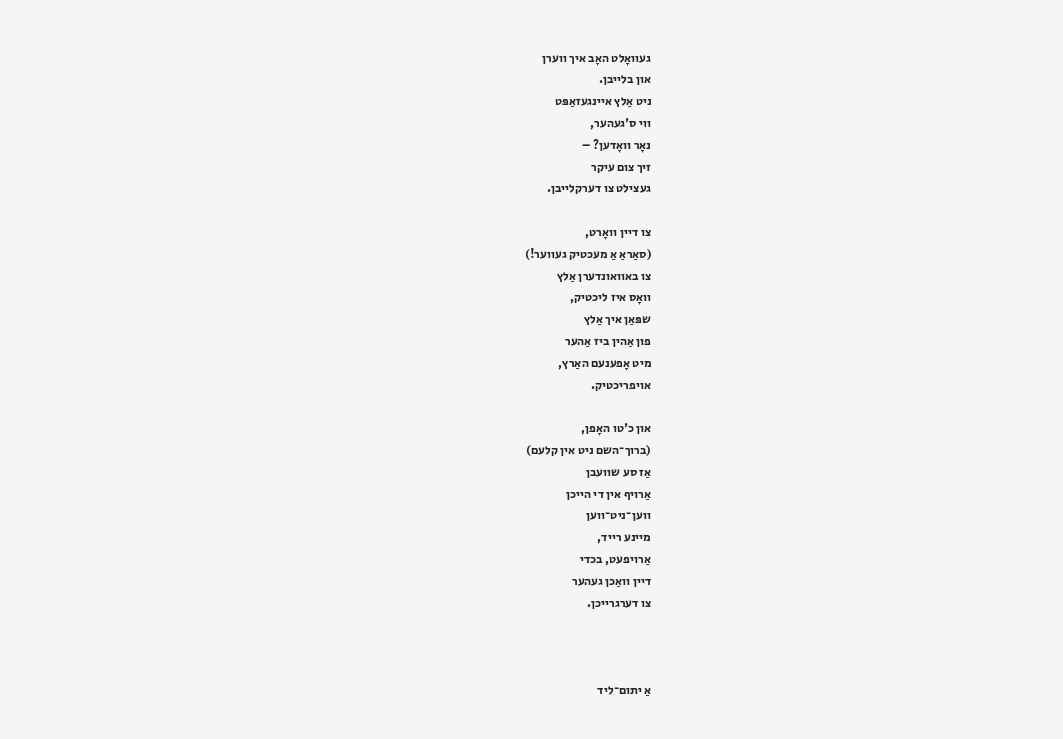געוואָלט האָב איך ווערן
און בלייבן.
ניט אַלץ איינגעזאַפּט
ווי ס'געהער,
נאָר וואָדען? –
זיך צום עיקר
געצילט צו דערקלייבן.

צו דיין וואָרט,
(סאַראַ אַ מעכטיק געווער!)
צו באוואונדערן אַלץ
וואָס איז ליכטיק,
שפּאַן איך אַלץ
פון אַהין ביז אַהער
מיט אָפענעם האַרץ,
אויפריכטיק.

און כ'טו האָפן,
(ברוך־השם ניט אין קלעם)
אַז סע שוועבן
אַרויף אין די הייכן
ווען־ניט־ווען
מיינע רייד,
אַרויפעט, בכדי
דיין וואַכן געהער
צו דערגרייכן.



אַ יתום־ליד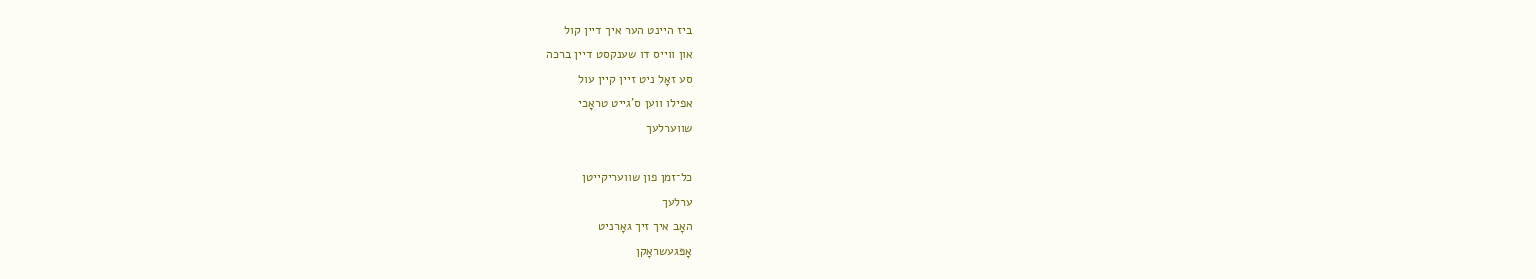ביז היינט הער איך דיין קול
און ווייס דו שענקסט דיין ברכה
סע זאָל ניט זיין קיין עול
אפילו ווען ס'גייט טראָכי
שווערלעך

כל־זמן פון שוועריקייטן
ערלעך
האָב איך זיך גאָרניט
אָפּגעשראָקן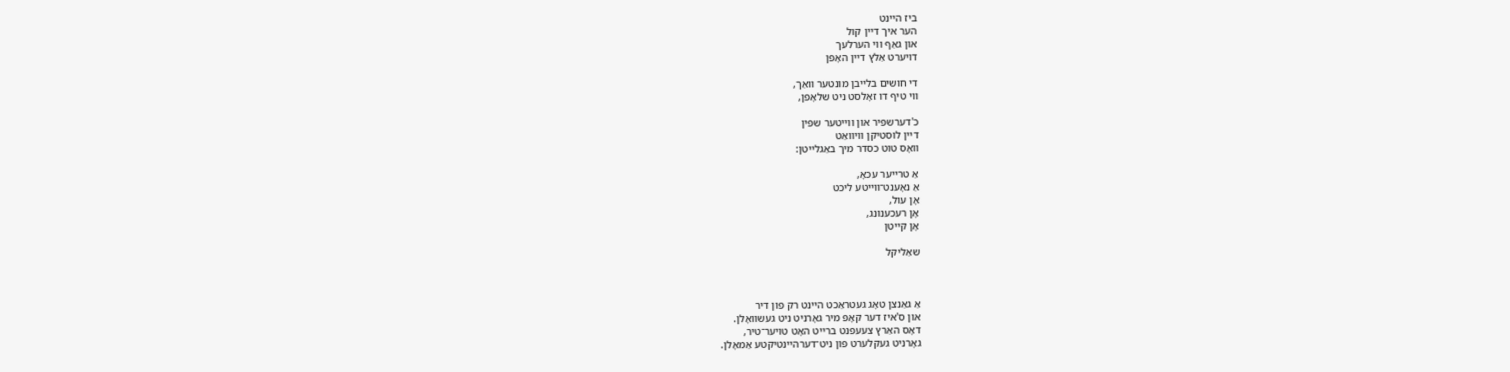ביז היינט
הער איך דיין קול
און גאַף ווי הערלעך
דויערט אַלץ דיין האָפן

די חושים בלייבן מונטער וואַך,
ווי טיף דו זאָלסט ניט שלאָפן,

כ'דערשפּיר און ווייטער שפּין
דיין לוסטיקן וויוואַט
וואָס טוט כסדר מיך באַגלייטן:

אַ טרייער עכאָ,
אַ נאָענט־ווייטע ליכט
אָן עול,
אָן רעכענונג,
אָן קייטן

שאַליקל



אַ גאַנצן טאָג געטראַכט היינט רק פון דיר
און ס'איז דער קאָפּ מיר גאָרניט ניט געשוואָלן.
דאָס האַרץ צעעפנט ברייט האָט טויער־טיר,
גאָרניט געקלערט פון ניט־דערהיינטיקטע אַמאָלן.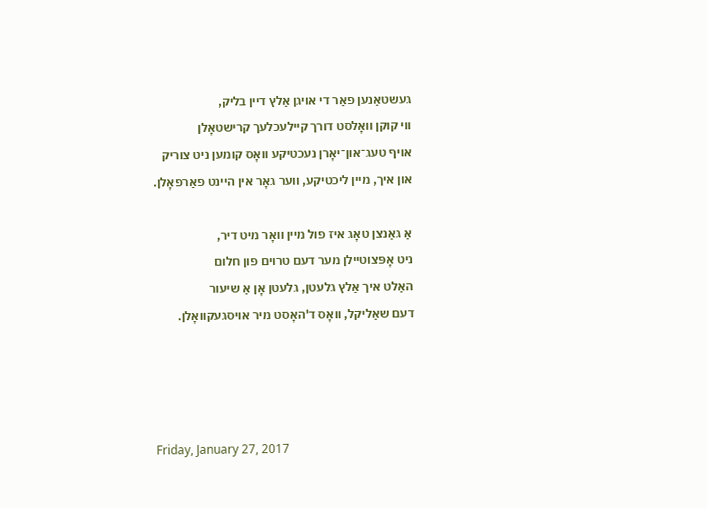געשטאַנען פאַר די אויגן אַלץ דיין בליק,
ווי קוקן וואָלסט דורך קיילעכלעך קרישטאָלן
אויף טעג־און־יאָרן נעכטיקע וואָס קומען ניט צוריק
און איך, מיין ליכטיקע, ווער גאָר אין היינט פאַרפאָלן.

אַ גאַנצן טאָג איז פול מיין וואָר מיט דיר,
ניט אָפּצוטיילן מער דעם טרוים פון חלום
האַלט איך אַלץ גלעטן, גלעטן אָן אַ שיעור
דעם שאַליקל, וואָס ד'האָסט מיר אויסגעקוואָלן.




Friday, January 27, 2017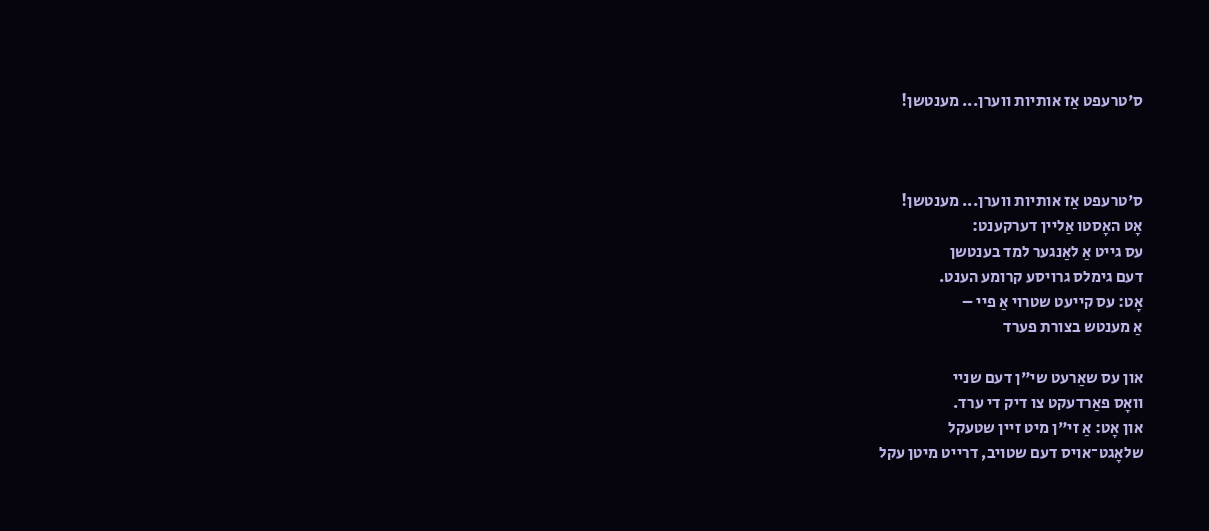ס'טרעפט אַז אותיות ווערן... מענטשן!



ס'טרעפט אַז אותיות ווערן... מענטשן!
אָט האָסטו אַליין דערקענט:
עס גייט אַ לאַנגער למד בענטשן
דעם גימלס גרויסע קרומע הענט.
אָט: עס קייעט שטרוי אַ פיי –
אַ מענטש בצורת פערד

און עס שאַרעט שי"ן דעם שניי
וואָס פאַרדעקט צו דיק די ערד.
און אָט: אַ זי"ן מיט זיין שטעקל
שלאָגט־אויס דעם שטויב, דרייט מיטן עקל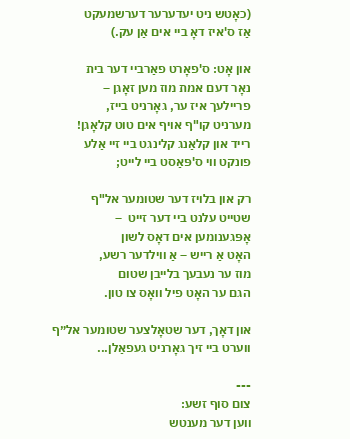(כאָטש ניט יעדערער דערשמעקט
אַז ס'איז דאָ ביי אים אַן עק.)

און אָט: ס'פאָרט פאַרביי דער בית
נאָר דעם אמת מוז מען זאָגן –
פריילעך איז ער, גאָרניט בייז,
מערניט קו"ף אויף אים טוט קלאָגן!
רייד און קלאַנג קלינגט ביי זיי אַלע
פונקט ווי ס'פּאַסט ביי לייט;

רק און בלויז דער שטומער אל"ף
שטייט עלנט ביי דער זייט  –
אָפּגענומען אים דאָס לשון
האָט אַ רייש – אַ ווילדער רשע,
מוז ער נעבעך בלייבן שטום
הגם ער האָט פיל וואָס צו טון.

און דאָך, דער שטאָלצער שטומער אל״ף
ווערט ביי זיך גאָרניט געפאַלן...

---
צום סוף זשע:
ווען דער מענטש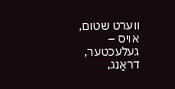ווערט שטום,
אויס – געלעכטער, דראַנג,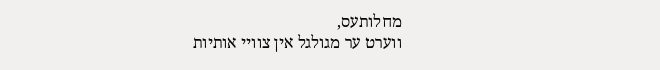מחלותעס,
ווערט ער מגולגל אין צוויי אותיות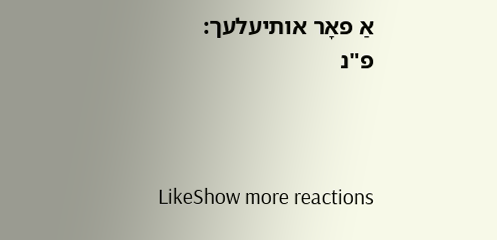אַ פאָר אותיעלעך:
פ"נ



 LikeShow more reactions